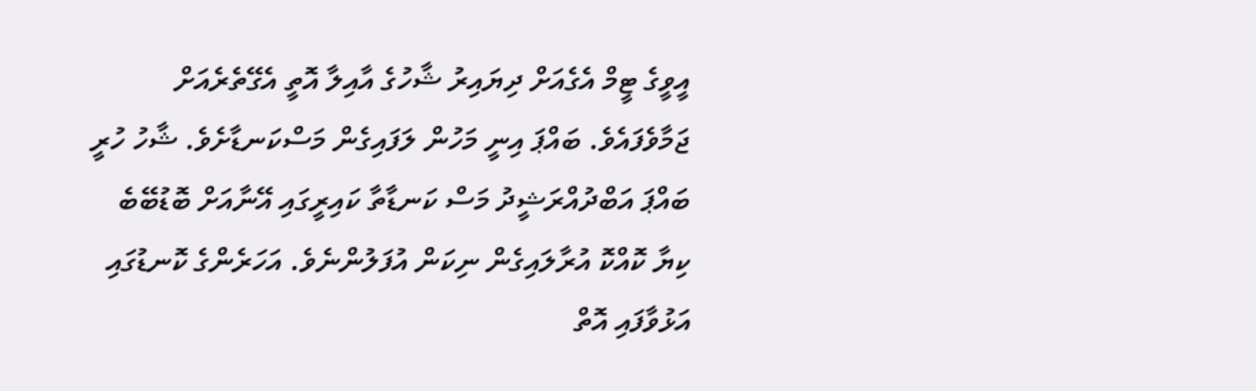އީވީގެ ޓީމް އެގެއަށް ދިޔައިރު ޝާހުގެ އާއިލާ އޮތީ އެގޭތެރެއަށް ޖަމާވެފައެވެ. ބައްޕަ އިނީ މަހުން ލަފައިގެން މަސްކަނޑާށެވެ. ޝާހު ހުރީ ބައްޕަ އަބްދުއްރަޝީދު މަސް ކަނޑާތާ ކައިރީގައި އޭނާއަށް ބޮޑުބޭބެ ކިޔާ ކޮއްކޮ އުރާލައިގެން ނިކަން އުފަލުންނެވެ. އަހަރެންގެ ކޮނޑުގައި އަޅުވާފައި އޮތް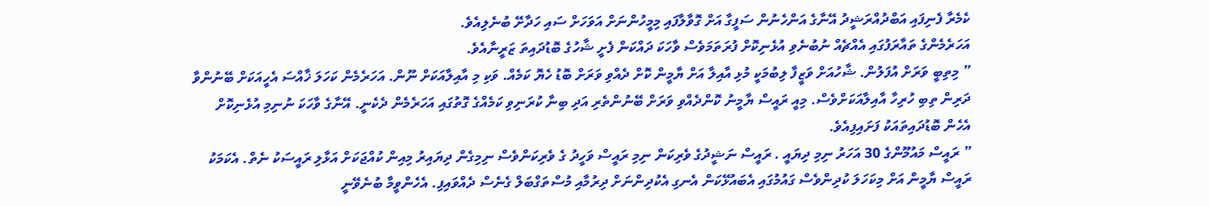ކެމެރާ ފެނިފައި އަބްދުއްރަޝީދު އޭނާގެ އަންހެނުން ސަފީގާ އަށް ގޮވާލާފައި މިމީހުންނަށް އަވަހަށް ސައި ހަދާށޭ ބުނެލިއެވެ.
އަހަރެމެންގެ ތައާރަފުގައި އެއްޗެއް ނުބުނެވި އުޅެނިކޮށް ފުރަތަމަވެސް ވާހަކަ ދައްކަން ފެށީ ޝާހުގެ ބޮޑުދައިތަ ޒަރީނާއެވެ.
” މިތިބީ ވަރަށް އުފަލުން. ޝާހުއަށް ވަޒީފާ ލިބުމަކީ މުޅި އާއިލާ އަށް ޔާމީން ކޮށް ދެއްވި ވަރަށް ބޮޑު ހެޔޮ ކަމެއް. ވަކި މި އާއިލާއަކަށް ނޫން. އަހަރެމެން ކަހަލަ ޚާއްސަ އެހީއަކަށް ބޭނުންވާ ދަރިން ތިބި ހުރިހާ އާއިލާއަކަށްވެސް. މިއީ ރައީސް ޔާމީނު ކޮންދެއްވި ވަރަށް ބޭނުންތެރި އަދި ބިނާ ކުރަނިވި ކަމެއްގެ ގޮތުގައި އަހަރެމެން ދެކެނީ. އޭނާގެ ވާހަކަ ނުނިމި އުޅެނިކޮށް އެހެން ބޮޑުދައިތައަކު ފަށައިފިއެވެ.
” ރައީސް މައުމޫންގެ 30 އަހަރު ނިމި ދިޔައީ . ރައީސް ނަޝީދުގެ ވެރިކަން ނިމި ރައީސް ވަހީދު ގެ ވެރިކަންވެސް ނިމިގެން ދިޔައިރު މިއިން ކުއްޖަކަށް އަޅާލި ރައީސަކު ނެތް. އެކަމަކު ރައީސް ޔާމީން އަށް މިކަހަލަ ކުދިންވެސް ގައުމުގައި އެބައުޅޭކަން އެނގި އެކުދިންނަށް ދިރުމާއި މުސްތަގްބަލް ގެނެސް ދެއްވައިފި. އެހެންވީމާ ބުނެވޭނީ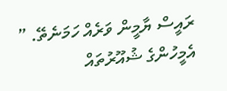ރައީސް ޔާމީން ވަރެއް ހަމަނެތޭ. ” އެމީހުންގެ ޝުއޫރުތައް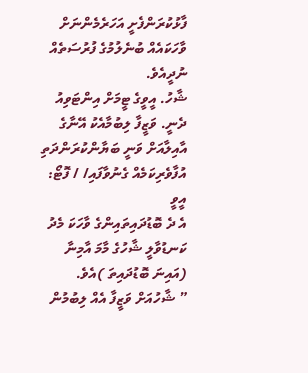ފާޅުކުރަންފެށީ އަހަރެމެންނަށް ވާހަކައެއް ބުނެލުމުގެ ފުރުސަތެއް ނުދީއެވެ.
ޝާހު. އީވީގެ ޓީމަށް އިންޓަވިއު ދެނީ. ވަޒީފާ ލިބުމާއެކު އޭނާގެ އާއިލާއަށް ވަނީ ބަޔާންކުރަންދަތި އުފާވެރިކަމެއް ގެނުވާފައި/ / ފޮޓޯ: އީވީ
އެ ދެ ބޮޑުދައިތައިންގެ ވާހަކަ މެދު ކަނޑުވާލީ ޝާހުގެ މާމަ އާމިނާ (އައިނަ ބޮޑުދައިތަ )އެވެ.
” ޝާހުއަށް ވަޒީފާ އެއް ލިބުމުން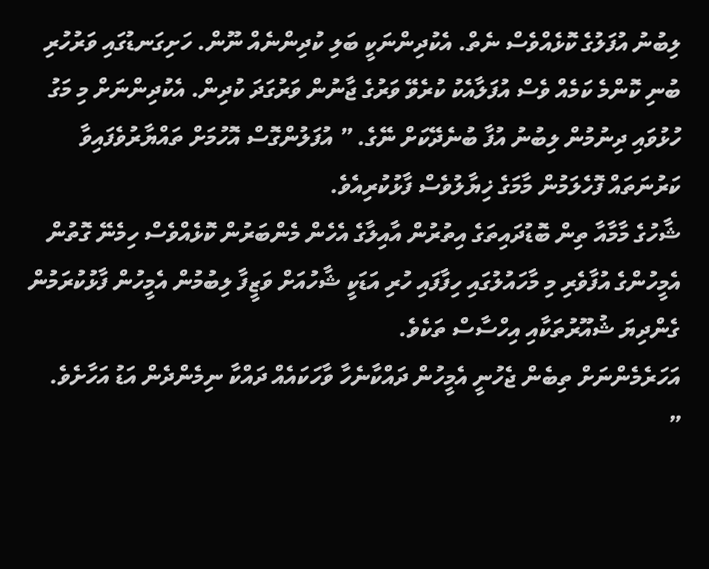ލިބުނު އުފަލުގެ ކޮޅެއްވެސް ނެތް. އެކުދިންނަކީ ބަލި ކުދިންނެއް ނޫން. ހަށިގަނޑުގައި ވަރުހުރި ބުނި ކޮންމެ ކަމެއް ވެސް އުފަލާއެކު ކުރެވޭ ވަރުގެ ޖާނުން ވަރުގަދަ ކުދިން. އެކުދިންނަށް މި މަގު ހުޅުވައި ދިނުމުން ލިބުނު އުފާ ބުނެދޭކަށް ނޭގެ. ” އުފަލުންގޮސް އޮހުމަށް ތައްޔާރުވެފައިވާ ކަރުނަތައް ފޮހެލަމުން މާމަގެ ޚިޔާލުވެސް ފާޅުކުރިއެވެ.
ޝާހުގެ މާމާއާ ތިން ބޮޑުދައިތަގެ އިތުރުން އާއިލާގެ އެހެން މެންބަރުން ކޮޅެއްވެސް ހިމެނޭ ގޮތުން އެމީހުންގެ އުފާވެރި މި މާހައުލުގައި ހިފާފައި ހުރި އަޑަކީ ޝާހުއަށް ވަޒީފާ ލިބުމުން އެމީހުން ފާޅުކުރަމުން ގެންދިޔަ ޝުއޫރުތަކާއި އިހްސާސް ތަކެވެ.
އަހަރެމެންނަށް ތިބެން ޖެހުނީ އެމީހުން ދައްކާނެހާ ވާހަކައެއް ދައްކާ ނިމެންދެން އަޑު އަހާށެވެ.
”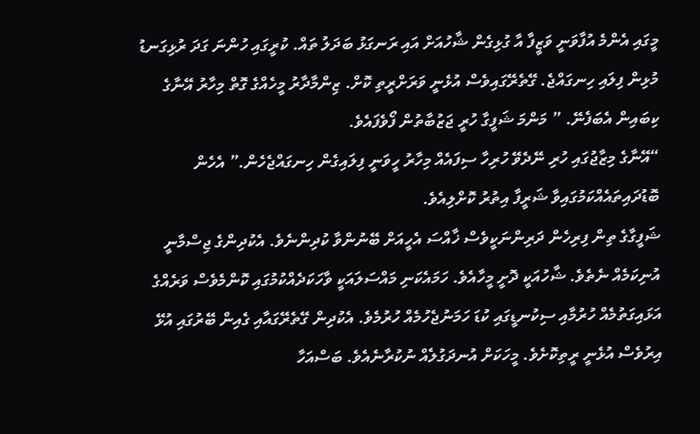މީގައި އެންމެ އުފާވަނީ ވަޒީފާ އާ ގުޅިގެން ޝާހުއަށް އައި ރަނގަޅު ބަދަލު ތައް. ކުރީގައި ހުންނަ ގަދަ ރުޅިގަނޑު މުޅިން ފިލައި ހިނގައްޖެ. ގޭތެރޭގައިވެސް އުޅެނީ ވަރަށްރީތި ކޮށް. ޒިންމާދާރު މީހެއްގެ ގޮތް މިހާރު އޭނާގެ ކިބައިން އެބަފެނޭ. ” މަންމަ ޝަފީގާ ހުރީ ޖަޒުބާތުން ފޯވެފައެވެ.
“އޭނާގެ މިޒާޖުގައި ހުރި ނޭދެވޭ ހުރިހާ ސިފައެއް މިހާރު ހީވަނީ ފިލައިގެން ހިނގައްޖެހެން.” އެހެން ބޮޑުދައިތައެއްކަމުގައިވާ ޝަރީފާ އިތުރު ކޮށްލިއެވެ.
ޝަފީގާގެ ތިން ފިރިހެން ދަރިންނަކީވެސް ޚާއްސަ އެހީއަށް ބޭނުންވާ ކުދިންނެވެ. އެކުދިންގެ ޖިސްމާނީ އުނިކަމެއް ނެތެވެ. ޝާހުއަކީ ދޮށީ މީހާއެވެ. ހަމައެކަނި މައްސަލައަކީ ވާހަކަދެއްކުމުގައި ކޮންމެވެސް ވަރެއްގެ އަޅައިގަތުމެއް ހުރުމާއި ސިކުނޑީގައި ކުޑަ ހަމަނުޖެހުމެއް ހުރުމެވެ. އެކުދިން ގޭތެރޭގައާއި ގެއިން ބޭރުގައި އުޅޭ އިރުވެސް އުޅެނީ ރީތިކޮށެވެ. މީހަކަށް އުނދަގުލެއް ނުކުރާނެއެވެ. ބަސްއަހާ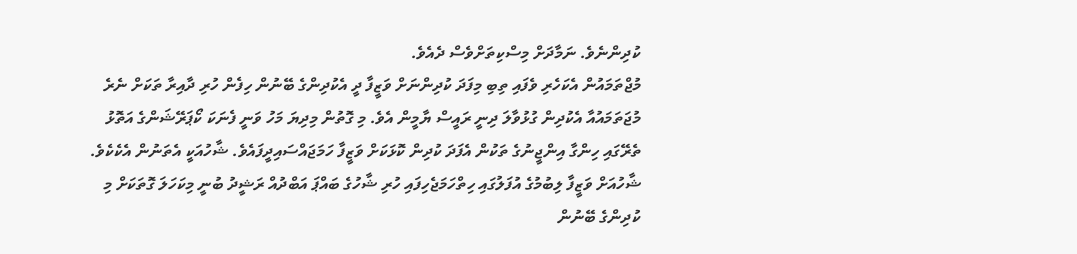ކުދިންނެވެ. ނަމާދަށް މިސްކިތަށްވެސް ދެއެވެ.
މުޖްތަމައުން އެކަހެރި ވެފައި ތިބި މިފަދަ ކުދިންނަށް ވަޒީފާ ދީ އެކުދިންގެ ބޭނުން ހިފެން ހުރި ދާއިރާ ތަކަށް ނެރެ މުޖަތަމައުއާ އެކުދިން ގުޅުވާލަ ދިނީ ރައީސް ޔާމީން އެވެ. މި ގޮތުން މިދިޔަ މަހު ވަނީ ފެނަކަ ކޯޕަރޭޝަންގެ އަތޮޅު ތެރޭގައި ހިންގާ އިންޖީނުގެ ތަކުން އެފަދަ ކުދިން ކޮޅަކަށް ވަޒީފާ ހަމަޖައްސައިދީފައެވެ. ޝާހުއަކީ އެތަނުން އެކެކެވެ.
ޝާހުއަށް ވަޒީފާ ލިބުމުގެ އުފަލުގައި ހިތްހަމަޖެހިފައި ހުރި ޝާހުގެ ބައްޕަ އަބްދުއް ރަޝީދު ބުނީ މިކަހަލަ ގޮތަކަށް މި ކުދިންގެ ބޭނުން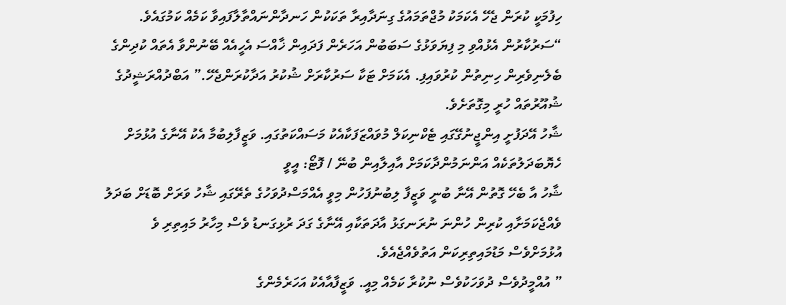ހިފުމަކީ ކުރަން ޖެހޭ އެކަމަކު މުޖްތަމައުގެ ގިނަދާއިރާ ތަކަކުން ހަނދާންނައްތާލާފައިވާ ކަމެއް ކަމުގައެވެ.
“ސަރުކާރުން އެޅުއްވި މި ފިޔަވަޅުގެ ސަބަބުން އަހަރެން ފަދައިން ޚާއްސަ އެހީއެއް ބޭނުންވާ އެތައް ކުދިންގެ ބެލެނިވެރިން ހިނިތުން ކުރުވައިފި. އެކަމަށް ޓަކާ ސަރުކާރަށް ޝުކުރު އަދާކުރަންޖެހޭ.” އަބްދުއްރަޝީދުގެ ޝުއޫރުތައް ހުރީ މިގޮތަށެވެ.
ޝާހު އޭދަފުށީ އިންޖީނުގޭގައި ޓެކްނިކަލް މުވައްޒަފަކާއެކު މަސައްކަތުގައި. ވަޒީފާލިބުމާ އެކު އޭނާގެ އުޅުމަށް ހެޔޮބަދަލުތަކެއް އަންނަމުންދާކަމަށް އާއިލާއިން ބުނޭ / ފޮޓޯ: އީވީ
ޝާހު އާ ބެހޭ ގޮތުން އޭނާ ބުނީ ވަޒީފާ ލިބުނުފަހުން މިވީ އެއްމަސްދުވަހުގެ ތެރޭގައި ޝާހު ވަރަށް ބޮޑަށް ބަދަލު ވެއްޖެކަމަށާއި ކުރިން ހުންނަ ނުރަނގަޅު އާދަތަކާއި އޭނާގެ ގަދަ ރުޅިގަނޑު ވެސް މިހާރު މައިތިރި ވެ އުޅުމަށްވެސް މަޑުމައިތިރިކަން އަތުވެއްޖެއެވެ.
” އުއްމީދުވެސް ދުވަހަކުވެސް ނުކުރާ ކަމެއް މިއީ. ވަޒީފާއާއެކު އަހަރެމެންގެ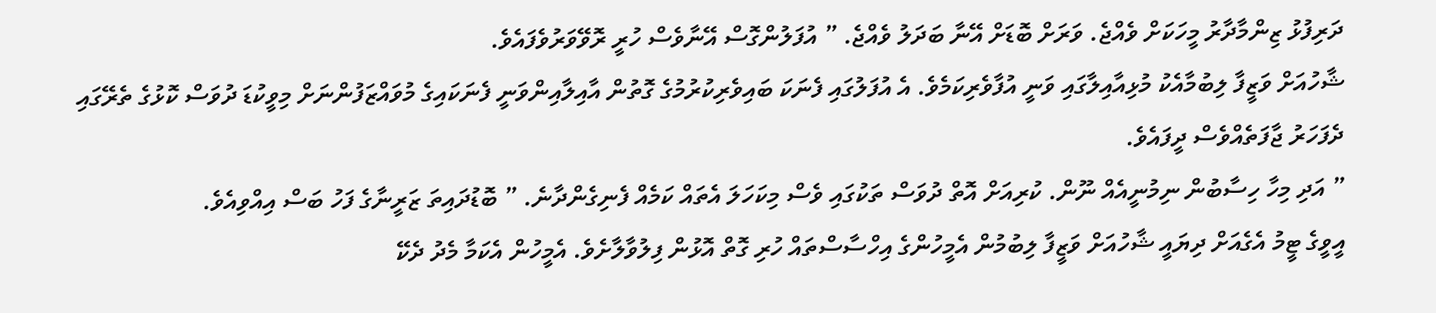ދަރިފުޅު ޒިންމާދާރު މީހަކަށް ވެއްޖެ. ވަރަށް ބޮޑަށް އޭނާ ބަދަލު ވެއްޖެ. ” އުފަލުންގޮސް އޭނާވެސް ހުރީ ރޮވޭވަރުވެފައެވެ.
ޝާހުއަށް ވަޒީފާ ލިބުމާއެކު މުޅިއާއިލާގައި ވަނީ އުފާވެރިކަމެވެ. އެ އުފަލުގައި ފެނަކަ ބައިވެރިކުރުމުގެ ގޮތުން އާއިލާއިންވަނީ ފެނަކައިގެ މުވައްޒަފުންނަށް މިވީކުޑަ ދުވަސް ކޮޅުގެ ތެރޭގައި ދެފަހަރު ޖާފަތެއްވެސް ދީފައެވެ.
” އަދި މިހާ ހިސާބުން ނިމުނީއެއް ނޫން. ކުރިއަށް އޮތް ދުވަސް ތަކުގައި ވެސް މިކަހަލަ އެތައް ކަމެއް ފެނިގެންދާނެ. ” ބޮޑުދައިތަ ޒަރީނާގެ ފަހު ބަސް އިއްވިއެވެ.
އީވީގެ ޓީމު އެގެއަށް ދިޔައީ ޝާހުއަށް ވަޒީފާ ލިބުމުން އެމީހުންގެ އިހްސާސްތައް ހުރި ގޮތް އޮޅުން ފިލުވާލާށެވެ. އެމީހުން އެކަމާ މެދު ދެކޭ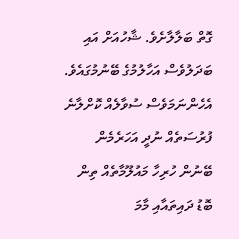ގޮތް ބަލާލާށެވެ. ޝާހުއަށް އައި ބަދަލުވެސް އަހާލުމުގެ ބޭނުމުގައެވެ. އެހެންނަމަވެސް ސުވާލެއް ކޮށްލާނެ ފުރުސަތެއް ނުދީ އަހަރެމެން ބޭނުން ހުރިހާ މައުލޫމާތެއް ތިން ބޮޑު ދައިތައާއި މާމަ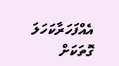އެއްފަހަރާކަހަލަ ގޮތަކަށް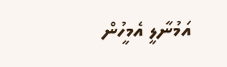އަމުނާލީ އެމީހުން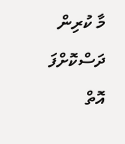މާ ކުރިން ދަސްކޮށްފަ އޮތް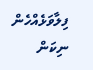ފިލާވަޅެއްހެން ނިކަން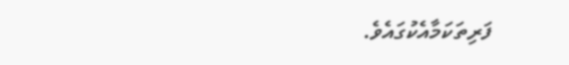ފަރިތަކަމާއެކުގައެވެ.